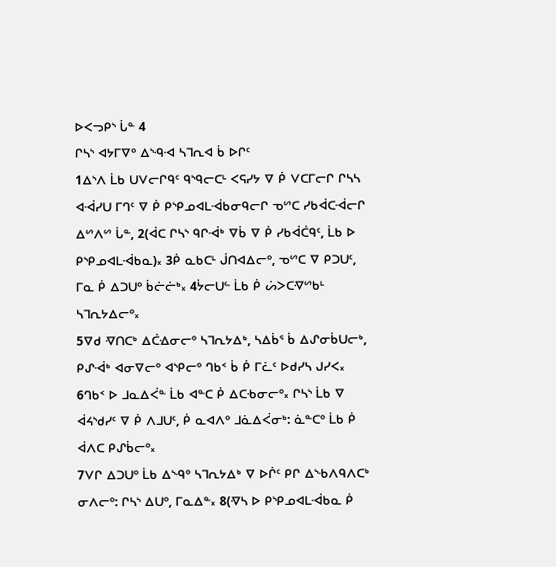ᐅᐸᓓᑭᔅ ᒑᓐ 4
ᒋᓴᔅ ᐊᔭᒥᐁᐤ ᐃᔅᑴᐗ ᓴᒣᕆᐊ ᑳ ᐅᒋᑦ
1ᐃᔅᐱ ᒫᑲ ᑌᐯᓕᒋᑫᑦ ᑫᔅᑫᓕᑕᒻ ᐸᕋᓯᔭ ᐁ ᑮ ᐯᑕᒥᓕᒋ ᒋᓴᓴ ᐊᐙᓯᑌ ᒥᒉᑦ ᐁ ᑮ ᑭᔅᑭᓄᐊᒪᐙᑲᓂᑫᓕᒋ ᓀᔥᑕ ᓯᑲᐋᑕᐙᓕᒋ ᐃᔥᐱᔥ ᒑᓐ, 2(ᐋᑕ ᒋᓴᔅ ᑫᒋᐙᒃ ᐁᑳ ᐁ ᑮ ᓯᑲᐋᑖᑫᑦ, ᒫᑲ ᐅ ᑭᔅᑭᓄᐊᒪᐙᑲᓇ)᙮ 3ᑮ ᓇᑲᑕᒻ ᒎᑎᐊᐃᓕᐤ, ᓀᔥᑕ ᐁ ᑭᑐᑌᑦ, ᒥᓇ ᑮ ᐃᑐᑌᐤ ᑳᓖᓖᒃ᙮ 4ᔮᓕᑌᓪ ᒫᑲ ᑮ ᔖᐳᑕᐌᔥᑲᒻ ᓴᒣᕆᔭᐃᓕᐤ᙮
5ᐁᑯ ᐌᑎᑕᒃ ᐃᑖᐎᓂᓕᐤ ᓴᒣᕆᔭᐃᒃ, ᓴᐃᑳᕐ ᑳ ᐃᔑᓂᑳᑌᓕᒃ, ᑭᔑᐙᒃ ᐊᓂᐁᓕᐤ ᐊᔅᑭᓕᐤ ᒉᑲᑉ ᑳ ᑮ ᒥᓛᑦ ᐅᑯᓯᓴ ᒍᓯᐸ᙮ 6ᒉᑲᑉ ᐅ ᒧᓇᐃᐹᓐ ᒫᑲ ᐊᓐᑕ ᑮ ᐃᑕᑾᓂᓕᐤ᙮ ᒋᓴᔅ ᒫᑲ ᐁ ᐋᔦᔅᑯᓯᑦ ᐁ ᑮ ᐱᒧᑌᑦ, ᑮ ᓇᐊᐱᐤ ᒧᓈᐃᐹᓂᒃ: ᓈᓐᑕᐤ ᒫᑲ ᑮ ᐋᐱᑕ ᑭᔑᑳᓕᐤ᙮
7ᐯᒋ ᐃᑐᑌᐤ ᒫᑲ ᐃᔅᑴᐤ ᓴᒣᕆᔭᐃᒃ ᐁ ᐅᒌᑦ ᑭᒋ ᐃᔅᑾᐱᑫᐱᑕᒃ ᓂᐱᓕᐤ: ᒋᓴᔅ ᐃᑌᐤ, ᒥᓇᐃᓐ᙮ 8(ᐌᓴ ᐅ ᑭᔅᑭᓄᐊᒪᐙᑲᓇ ᑮ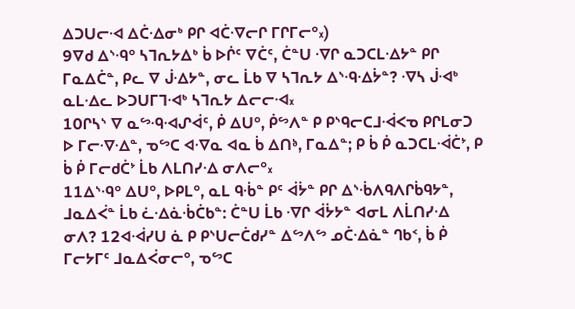ᐃᑐᑌᓕᐗ ᐃᑖᐎᓂᒃ ᑭᒋ ᐊᑖᐌᓕᒋ ᒥᒋᒥᓕᐤ᙮)
9ᐁᑯ ᐃᔅᑴᐤ ᓴᒣᕆᔭᐃᒃ ᑳ ᐅᒌᑦ ᐁᑖᑦ, ᑖᓐᑌ ᐌᒋ ᓇᑐᑕᒪᐎᔭᓐ ᑭᒋ ᒥᓇᐃᑖᓐ, ᑭᓚ ᐁ ᒎᐎᔭᓐ, ᓂᓚ ᒫᑲ ᐁ ᓴᒣᕆᔭ ᐃᔅᑴᐎᔮᓐ? ᐌᓴ ᒎᐗᒃ ᓇᒪᐎᓚ ᐅᑐᑌᒥᒣᐗᒃ ᓴᒣᕆᔭ ᐃᓕᓕᐗ᙮
10ᒋᓴᔅ ᐁ ᓇᔥᑴᐗᔑᐋᑦ, ᑮ ᐃᑌᐤ, ᑮᔥᐱᓐ ᑭ ᑭᔅᑫᓕᑕᒧᐙᐸᓀ ᑭᒋᒪᓂᑐ ᐅ ᒥᓕᐌᐎᓐ, ᓀᔥᑕ ᐊᐌᓇ ᐊᓇ ᑳ ᐃᑎᔉ, ᒥᓇᐃᓐ; ᑭ ᑳ ᑮ ᓇᑐᑕᒪᐙᑖᔾ, ᑭ ᑳ ᑮ ᒥᓕᑯᑖᔾ ᒫᑲ ᐱᒪᑎᓯᐎ ᓂᐱᓕᐤ᙮
11ᐃᔅᑴᐤ ᐃᑌᐤ, ᐅᑭᒪᐤ, ᓇᒪ ᑫᒀᓐ ᑭᑦ ᐋᔮᓐ ᑭᒋ ᐃᔅᒀᐱᑫᐱᒋᑳᑫᔭᓐ, ᒧᓇᐃᐹᓐ ᒫᑲ ᓛᐎᓈᒀᑖᑲᓐ: ᑖᓐᑌ ᒫᑲ ᐌᒋ ᐋᔮᔭᓐ ᐊᓂᒪ ᐱᒫᑎᓯᐎ ᓂᐱ? 12ᐊᐙᓯᑌ ᓈ ᑭ ᑭᔅᑌᓕᑖᑯᓯᓐ ᐃᔥᐱᔥ ᓄᑖᐎᓈᓐ ᒉᑲᑉ, ᑳ ᑮ ᒥᓕᔭᒥᑦ ᒧᓇᐃᐹᓂᓕᐤ, ᓀᔥᑕ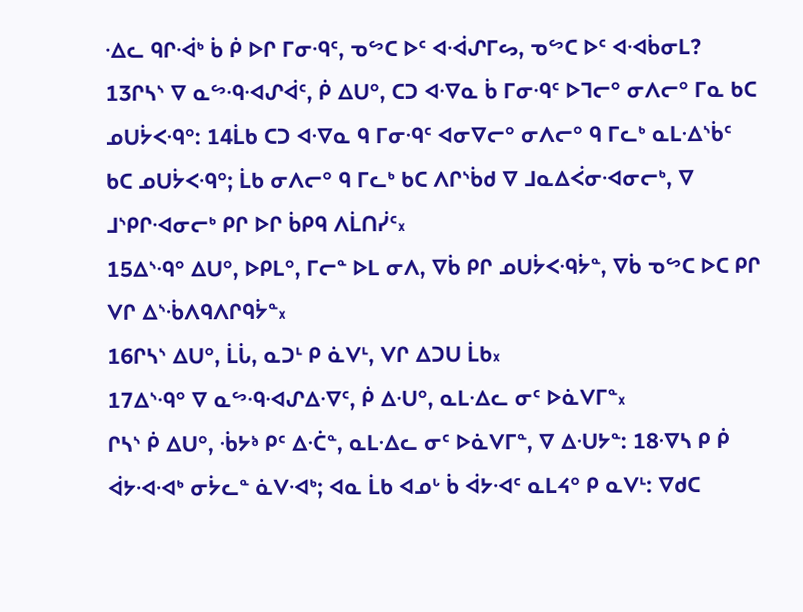ᐎᓚ ᑫᒋᐙᒃ ᑳ ᑮ ᐅᒋ ᒥᓂᑴᑦ, ᓀᔥᑕ ᐅᑦ ᐊᐙᔑᒥᔕ, ᓀᔥᑕ ᐅᑦ ᐊᐗᑳᓂᒪ?
13ᒋᓴᔅ ᐁ ᓇᔥᑴᐗᔑᐋᑦ, ᑮ ᐃᑌᐤ, ᑕᑐ ᐊᐌᓇ ᑳ ᒥᓂᑴᑦ ᐅᒣᓕᐤ ᓂᐱᓕᐤ ᒥᓇ ᑲᑕ ᓄᑌᔮᐸᑴᐤ: 14ᒫᑲ ᑕᑐ ᐊᐌᓇ ᑫ ᒥᓂᑴᑦ ᐊᓂᐁᓕᐤ ᓂᐱᓕᐤ ᑫ ᒥᓚᒃ ᓇᒪᐎᔅᑳᑦ ᑲᑕ ᓄᑌᔮᐸᑴᐤ; ᒫᑲ ᓂᐱᓕᐤ ᑫ ᒥᓚᒃ ᑲᑕ ᐱᒋᔅᑳᑯ ᐁ ᒧᓇᐃᐹᓂᐗᓂᓕᒃ, ᐁ ᒧᔅᑭᒋᐗᓂᓕᒃ ᑭᒋ ᐅᒋ ᑳᑭᑫ ᐱᒫᑎᓰᑦ᙮
15ᐃᔅᑴᐤ ᐃᑌᐤ, ᐅᑭᒪᐤ, ᒥᓕᓐ ᐅᒪ ᓂᐱ, ᐁᑳ ᑭᒋ ᓄᑌᔮᐸᑴᔮᓐ, ᐁᑳ ᓀᔥᑕ ᐅᑕ ᑭᒋ ᐯᒋ ᐃᔅᒀᐱᑫᐱᒋᑫᔮᓐ᙮
16ᒋᓴᔅ ᐃᑌᐤ, ᒫᒑ, ᓇᑐᒻ ᑭ ᓈᐯᒻ, ᐯᒋ ᐃᑐᑌ ᒫᑲ᙮
17ᐃᔅᑴᐤ ᐁ ᓇᔥᑴᐗᔑᐃᐌᑦ, ᑮ ᐃᑗᐤ, ᓇᒪᐎᓚ ᓂᑦ ᐅᓈᐯᒥᓐ᙮
ᒋᓴᔅ ᑮ ᐃᑌᐤ, ᒀᔭᔉ ᑭᑦ ᐃᑣᓐ, ᓇᒪᐎᓚ ᓂᑦ ᐅᓈᐯᒥᓐ, ᐁ ᐃᑗᔭᓐ: 18ᐌᓴ ᑭ ᑮ ᐋᔭᐗᐗᒃ ᓂᔮᓚᓐ ᓈᐯᐗᒃ; ᐊᓇ ᒫᑲ ᐊᓄᒡ ᑳ ᐋᔭᐗᑦ ᓇᒪᔦᐤ ᑭ ᓇᐯᒻ: ᐁᑯᑕ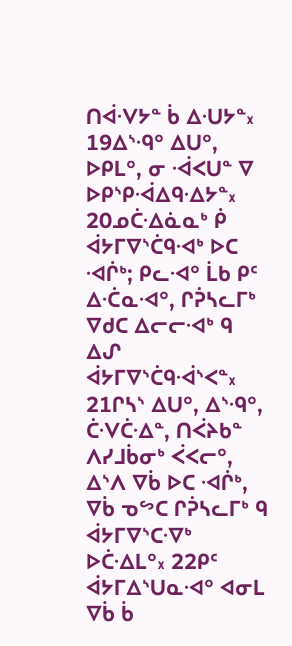ᑎᐋᐺᔭᓐ ᑳ ᐃᑗᔭᓐ᙮
19ᐃᔅᑴᐤ ᐃᑌᐤ, ᐅᑭᒪᐤ, ᓂ ᐙᐸᑌᓐ ᐁ ᐅᑭᔅᑭᐙᐃᑫᐎᔭᓐ᙮ 20ᓄᑖᐎᓈᓇᒃ ᑮ ᐋᔭᒥᐁᔅᑖᑫᐗᒃ ᐅᑕ ᐗᒌᒃ; ᑭᓚᐗᐤ ᒫᑲ ᑭᑦ ᐃᑣᓇᐗᐤ, ᒋᕉᓴᓚᒥᒃ ᐁᑯᑕ ᐃᓕᓕᐗᒃ ᑫ ᐃᔑ ᐋᔭᒥᐁᔅᑖᑫᐙᔅᐸᓐ᙮
21ᒋᓴᔅ ᐃᑌᐤ, ᐃᔅᑴᐤ, ᑖᐺᑖᐎᓐ, ᑎᐹᔨᑲᓐ ᐱᓯᒧᑳᓂᒃ ᐹᐸᓕᐤ, ᐃᔅᐱ ᐁᑳ ᐅᑕ ᐗᒌᒃ, ᐁᑳ ᓀᔥᑕ ᒋᕉᓴᓚᒥᒃ ᑫ ᐋᔭᒥᐁᔅᑕᐌᒃ ᐅᑖᐎᒪᐤ᙮ 22ᑭᑦ ᐋᔭᒥᐃᔅᑌᓇᐗᐤ ᐊᓂᒪ ᐁᑳ ᑳ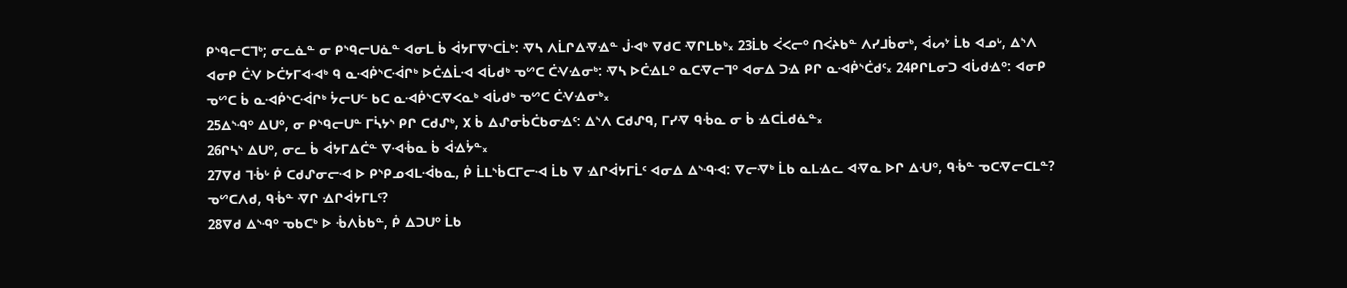ᑭᔅᑫᓕᑕᒣᒃ; ᓂᓚᓈᓐ ᓂ ᑭᔅᑫᓕᑌᓈᓐ ᐊᓂᒪ ᑳ ᐋᔭᒥᐁᔅᑕᒫᒃ: ᐌᓴ ᐱᒫᒋᐃᐌᐎᓐ ᒎᐗᒃ ᐁᑯᑕ ᐌᒋᒪᑲᒃ᙮ 23ᒫᑲ ᐹᐸᓕᐤ ᑎᐹᔨᑲᓐ ᐱᓯᒧᑳᓂᒃ, ᐋᔕᔾ ᒫᑲ ᐊᓄᒡ, ᐃᔅᐱ ᐊᓂᑭ ᑖᐺ ᐅᑖᔭᒥᐊᐗᒃ ᑫ ᓇᐗᑮᔅᑕᐙᒋᒃ ᐅᑖᐎᒫᐗ ᐊᒑᑯᒃ ᓀᔥᑕ ᑖᐺᐎᓂᒃ: ᐌᓴ ᐅᑖᐎᒪᐤ ᓇᑕᐌᓕᒣᐤ ᐊᓂᐃ ᑐᐎ ᑭᒋ ᓇᐗᑮᔅᑖᑯᑦ᙮ 24ᑭᒋᒪᓂᑐ ᐊᒑᑯᐎᐤ: ᐊᓂᑭ ᓀᔥᑕ ᑳ ᓇᐗᑮᔅᑕᐙᒋᒃ ᔮᓕᑌᓪ ᑲᑕ ᓇᐗᑮᔅᑕᐌᐸᓇᒃ ᐊᒑᑯᒃ ᓀᔥᑕ ᑖᐺᐎᓂᒃ᙮
25ᐃᔅᑴᐤ ᐃᑌᐤ, ᓂ ᑭᔅᑫᓕᑌᓐ ᒥᓵᔭᔅ ᑭᒋ ᑕᑯᔑᒃ, ᙭ ᑳ ᐃᔑᓂᑳᑖᑲᓂᐎᑦ: ᐃᔅᐱ ᑕᑯᔑᑫ, ᒥᓯᐌ ᑫᒀᓇ ᓂ ᑳ ᐎᑕᒫᑯᓈᓐ᙮
26ᒋᓴᔅ ᐃᑌᐤ, ᓂᓚ ᑳ ᐋᔭᒥᐃᑖᓐ ᐁᐗᒀᓇ ᑳ ᐋᐎᔮᓐ᙮
27ᐁᑯ ᒣᒀᒡ ᑮ ᑕᑯᔑᓂᓕᐗ ᐅ ᑭᔅᑭᓄᐊᒪᐙᑲᓇ, ᑮ ᒫᒪᔅᑳᑕᒥᓕᐗ ᒫᑲ ᐁ ᐎᒋᐋᔭᒥᒫᑦ ᐊᓂᐃ ᐃᔅᑴᐗ: ᐁᓕᐌᒃ ᒫᑲ ᓇᒪᐎᓚ ᐊᐌᓇ ᐅᒋ ᐃᑗᐤ, ᑫᒀᓐ ᓀᑕᐌᓕᑕᒪᓐ? ᓀᔥᑕᐱᑯ, ᑫᒀᓐ ᐌᒋ ᐎᒋᐋᔭᒥᒪᑦ?
28ᐁᑯ ᐃᔅᑴᐤ ᓀᑲᑕᒃ ᐅ ᒀᐱᑳᑲᓐ, ᑮ ᐃᑐᑌᐤ ᒫᑲ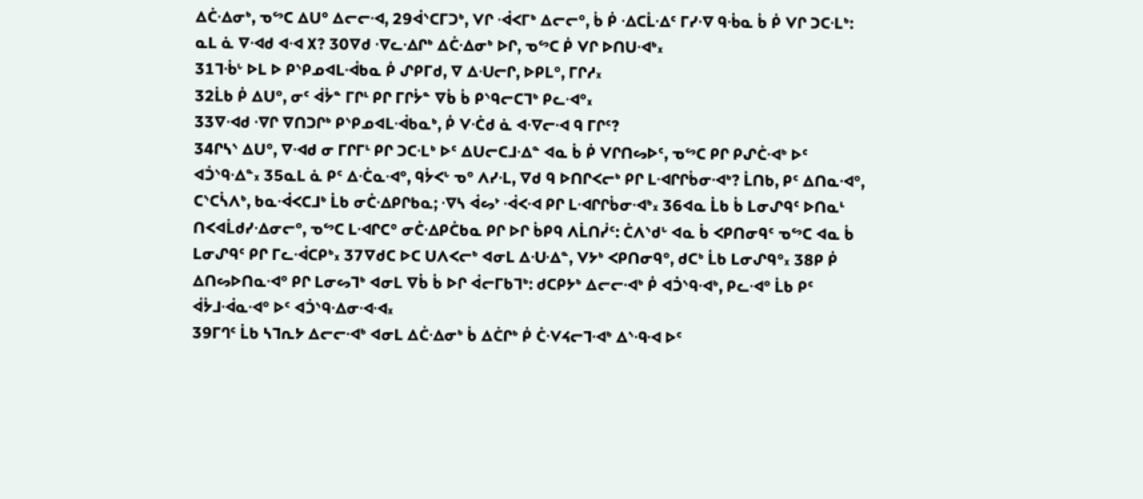ᐃᑖᐎᓂᒃ, ᓀᔥᑕ ᐃᑌᐤ ᐃᓕᓕᐗ, 29ᐋᔅᑕᒥᑐᒃ, ᐯᒋ ᐙᐸᒥᒃ ᐃᓕᓕᐤ, ᑳ ᑮ ᐎᑕᒫᐎᑦ ᒥᓯᐌ ᑫᒀᓇ ᑳ ᑮ ᐯᒋ ᑐᑕᒶᒃ: ᓇᒪ ᓈ ᐁᐗᑯ ᐊᐗ ᙭? 30ᐁᑯ ᐌᓚᐎᒋᒃ ᐃᑖᐎᓂᒃ ᐅᒋ, ᓀᔥᑕ ᑮ ᐯᒋ ᐅᑎᑌᐗᒃ᙮
31ᒣᒀᒡ ᐅᒪ ᐅ ᑭᔅᑭᓄᐊᒪᐙᑲᓇ ᑮ ᔑᑭᒥᑯ, ᐁ ᐃᑗᓕᒋ, ᐅᑭᒪᐤ, ᒥᒋᓱ᙮
32ᒫᑲ ᑮ ᐃᑌᐤ, ᓂᑦ ᐋᔮᓐ ᒥᒋᒻ ᑭᒋ ᒥᒋᔮᓐ ᐁᑳ ᑳ ᑭᔅᑫᓕᑕᒣᒃ ᑭᓚᐗᐤ᙮
33ᐁᐗᑯ ᐌᒋ ᐁᑎᑐᒋᒃ ᑭᔅᑭᓄᐊᒪᐙᑲᓇᒃ, ᑮ ᐯᑣᑯ ᓈ ᐊᐌᓕᐗ ᑫ ᒥᒋᑦ?
34ᒋᓴᔅ ᐃᑌᐤ, ᐁᐗᑯ ᓂ ᒥᒋᒥᒻ ᑭᒋ ᑐᑕᒶᒃ ᐅᑦ ᐃᑌᓕᑕᒧᐎᓐ ᐊᓇ ᑳ ᑮ ᐯᒋᑎᔕᐅᑦ, ᓀᔥᑕ ᑭᒋ ᑭᔑᑖᐗᒃ ᐅᑦ ᐊᑑᔅᑫᐎᓐ᙮ 35ᓇᒪ ᓈ ᑭᑦ ᐃᑣᓇᐗᐤ, ᑫᔮᐸᒡ ᓀᐤ ᐱᓯᒶ, ᐁᑯ ᑫ ᐅᑎᒋᐸᓕᒃ ᑭᒋ ᒪᐗᒋᒋᑳᓂᐗᒃ? ᒫᑎᑲ, ᑭᑦ ᐃᑎᓇᐗᐤ, ᑕᔅᑕᓵᐱᒃ, ᑲᓇᐙᐸᑕᒧᒃ ᒫᑲ ᓂᑖᐎᑭᒋᑲᓇ; ᐌᓴ ᐋᔕᔾ ᐙᐸᐗ ᑭᒋ ᒪᐗᒋᒋᑳᓂᐗᒃ᙮ 36ᐊᓇ ᒫᑲ ᑳ ᒪᓂᔑᑫᑦ ᐅᑎᓇᒻ ᑎᐸᐊᒫᑯᓯᐎᓂᓕᐤ, ᓀᔥᑕ ᒪᐗᒋᑕᐤ ᓂᑖᐎᑭᑖᑲᓇ ᑭᒋ ᐅᒋ ᑳᑭᑫ ᐱᒫᑎᓰᑦ: ᑖᐱᔅᑯᒡ ᐊᓇ ᑳ ᐸᑭᑎᓂᑫᑦ ᓀᔥᑕ ᐊᓇ ᑳ ᒪᓂᔑᑫᑦ ᑭᒋ ᒥᓚᐙᑕᑭᒃ᙮ 37ᐁᑯᑕ ᐅᑕ ᑌᐱᐸᓕᒃ ᐊᓂᒪ ᐃᑗᐎᓐ, ᐯᔭᒃ ᐸᑭᑎᓂᑫᐤ, ᑯᑕᒃ ᒫᑲ ᒪᓂᔑᑫᐤ᙮ 38ᑭ ᑮ ᐃᑎᔕᐅᑎᓇᐗᐤ ᑭᒋ ᒪᓂᔕᒣᒃ ᐊᓂᒪ ᐁᑳ ᑳ ᐅᒋ ᐋᓕᒥᑲᒣᒃ: ᑯᑕᑭᔭᒃ ᐃᓕᓕᐗᒃ ᑮ ᐊᑑᔅᑫᐗᒃ, ᑭᓚᐗᐤ ᒫᑲ ᑭᑦ ᐋᔮᒧᐙᓇᐗᐤ ᐅᑦ ᐊᑑᔅᑫᐎᓂᐗᐗ᙮
39ᒥᒉᑦ ᒫᑲ ᓴᒣᕆᔭ ᐃᓕᓕᐗᒃ ᐊᓂᒪ ᐃᑖᐎᓂᒃ ᑳ ᐃᑖᒋᒃ ᑮ ᑖᐺᔦᓕᒣᐗᒃ ᐃᔅᑴᐗ ᐅᑦ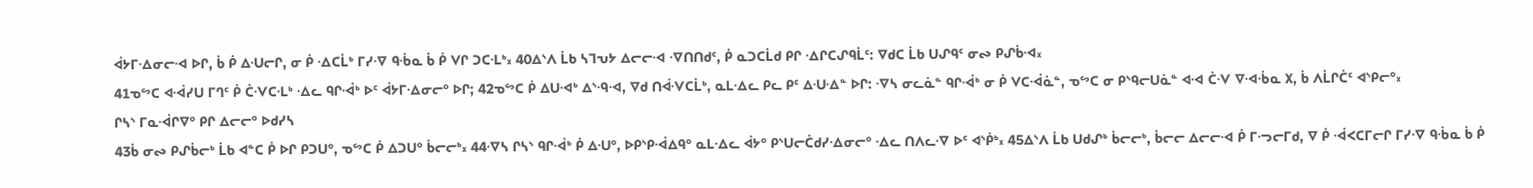ᐋᔭᒥᐎᓂᓕᐗ ᐅᒋ, ᑳ ᑮ ᐃᑗᓕᒋ, ᓂ ᑮ ᐎᑕᒫᒃ ᒥᓯᐌ ᑫᒀᓇ ᑳ ᑮ ᐯᒋ ᑐᑕᒶᒃ᙮ 40ᐃᔅᐱ ᒫᑲ ᓴᒣᕃᔭ ᐃᓕᓕᐗ ᐌᑎᑎᑯᑦ, ᑮ ᓇᑐᑕᒫᑯ ᑭᒋ ᐎᒋᑕᔑᑫᒫᑦ: ᐁᑯᑕ ᒫᑲ ᑌᔑᑫᑦ ᓂᔓ ᑭᔑᑳᐗ᙮
41ᓀᔥᑕ ᐊᐙᓯᑌ ᒥᒉᑦ ᑮ ᑖᐺᑕᒶᒃ ᐎᓚ ᑫᒋᐙᒃ ᐅᑦ ᐋᔭᒥᐎᓂᓕᐤ ᐅᒋ; 42ᓀᔥᑕ ᑮ ᐃᑌᐗᒃ ᐃᔅᑴᐗ, ᐁᑯ ᑎᐋᐺᑕᒫᒃ, ᓇᒪᐎᓚ ᑭᓚ ᑭᑦ ᐃᑗᐎᓐ ᐅᒋ: ᐌᓴ ᓂᓚᓈᓐ ᑫᒋᐙᒃ ᓂ ᑮ ᐯᑕᐙᓈᓐ, ᓀᔥᑕ ᓂ ᑭᔅᑫᓕᑌᓈᓐ ᐊᐗ ᑖᐺ ᐁᐗᒀᓇ ᙭, ᑳ ᐱᒫᒋᑖᑦ ᐊᔅᑭᓕᐤ᙮
ᒋᓴᔅ ᒥᓇᐙᒋᐁᐤ ᑭᒋ ᐃᓕᓕᐤ ᐅᑯᓯᓴ
43ᑳ ᓂᔓ ᑭᔑᑳᓕᒃ ᒫᑲ ᐊᓐᑕ ᑮ ᐅᒋ ᑭᑐᑌᐤ, ᓀᔥᑕ ᑮ ᐃᑐᑌᐤ ᑳᓕᓕᒃ᙮ 44ᐌᓴ ᒋᓴᔅ ᑫᒋᐙᒃ ᑮ ᐃᑗᐤ, ᐅᑭᔅᑭᐙᐃᑫᐤ ᓇᒪᐎᓚ ᐋᔭᐤ ᑭᔅᑌᓕᑖᑯᓯᐎᓂᓕᐤ ᐎᓚ ᑎᐱᓚᐌ ᐅᑦ ᐊᔅᑮᒃ᙮ 45ᐃᔅᐱ ᒫᑲ ᑌᑯᔑᒃ ᑳᓕᓕᒃ, ᑳᓕᓕ ᐃᓕᓕᐗ ᑮ ᒥᓜᓕᒥᑯ, ᐁ ᑮ ᐙᐸᑕᒥᓕᒋ ᒥᓯᐌ ᑫᒀᓇ ᑳ ᑮ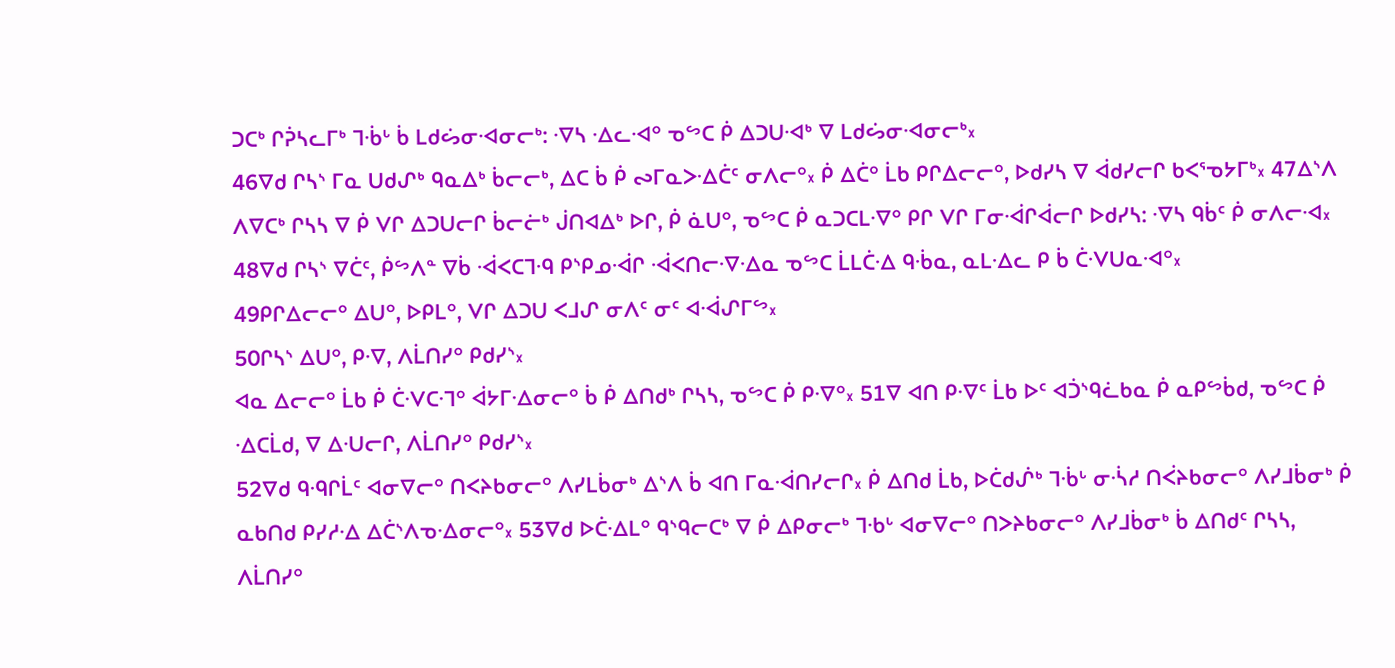ᑐᑕᒃ ᒋᕉᓴᓚᒥᒃ ᒣᒀᒡ ᑳ ᒪᑯᔖᓂᐗᓂᓕᒃ: ᐌᓴ ᐎᓚᐗᐤ ᓀᔥᑕ ᑮ ᐃᑐᑌᐗᒃ ᐁ ᒪᑯᔖᓂᐗᓂᓕᒃ᙮
46ᐁᑯ ᒋᓴᔅ ᒥᓇ ᑌᑯᔑᒃ ᑫᓇᐃᒃ ᑳᓕᓕᒃ, ᐃᑕ ᑳ ᑮ ᔓᒥᓇᐳᐎᑖᑦ ᓂᐱᓕᐤ᙮ ᑮ ᐃᑖᐤ ᒫᑲ ᑭᒋᐃᓕᓕᐤ, ᐅᑯᓯᓴ ᐁ ᐋᑯᓯᓕᒋ ᑲᐸᕐᓀᔭᒥᒃ᙮ 47ᐃᔅᐱ ᐱᐁᑕᒃ ᒋᓴᓴ ᐁ ᑮ ᐯᒋ ᐃᑐᑌᓕᒋ ᑳᓕᓖᒃ ᒎᑎᐊᐃᒃ ᐅᒋ, ᑮ ᓈᑌᐤ, ᓀᔥᑕ ᑮ ᓇᑐᑕᒪᐌᐤ ᑭᒋ ᐯᒋ ᒥᓂᐙᒋᐋᓕᒋ ᐅᑯᓯᓴ: ᐌᓴ ᑫᑳᑦ ᑮ ᓂᐱᓕᐗ᙮ 48ᐁᑯ ᒋᓴᔅ ᐁᑖᑦ, ᑮᔥᐱᓐ ᐁᑳ ᐙᐸᑕᒣᑴ ᑭᔅᑭᓄᐙᒋ ᐙᐸᑎᓕᐌᐎᓇ ᓀᔥᑕ ᒫᒪᑖᐎ ᑫᒀᓇ, ᓇᒪᐎᓚ ᑭ ᑳ ᑖᐺᑌᓇᐗᐤ᙮
49ᑭᒋᐃᓕᓕᐤ ᐃᑌᐤ, ᐅᑭᒪᐤ, ᐯᒋ ᐃᑐᑌ ᐸᒧᔑ ᓂᐱᑦ ᓂᑦ ᐊᐙᔑᒥᔥ᙮
50ᒋᓴᔅ ᐃᑌᐤ, ᑭᐌ, ᐱᒫᑎᓯᐤ ᑭᑯᓯᔅ᙮
ᐊᓇ ᐃᓕᓕᐤ ᒫᑲ ᑮ ᑖᐺᑕᒬᐤ ᐋᔭᒥᐎᓂᓕᐤ ᑳ ᑮ ᐃᑎᑯᒃ ᒋᓴᓴ, ᓀᔥᑕ ᑮ ᑭᐌᐤ᙮ 51ᐁ ᐊᑎ ᑭᐌᑦ ᒫᑲ ᐅᑦ ᐊᑑᔅᑫᓛᑲᓇ ᑮ ᓇᑭᔥᑳᑯ, ᓀᔥᑕ ᑮ ᐎᑕᒫᑯ, ᐁ ᐃᑗᓕᒋ, ᐱᒫᑎᓯᐤ ᑭᑯᓯᔅ᙮
52ᐁᑯ ᑫᑴᒋᒫᑦ ᐊᓂᐁᓕᐤ ᑎᐸᔨᑲᓂᓕᐤ ᐱᓯᒪᑳᓂᒃ ᐃᔅᐱ ᑳ ᐊᑎ ᒥᓇᐙᑎᓯᓕᒋ᙮ ᑮ ᐃᑎᑯ ᒫᑲ, ᐅᑖᑯᔒᒃ ᒣᒀᒡ ᓂᔂᓱ ᑎᐹᔨᑲᓂᓕᐤ ᐱᓯᒧᑳᓂᒃ ᑮ ᓇᑲᑎᑯ ᑭᓯᓱᐎ ᐃᑖᔅᐱᓀᐎᓂᓕᐤ᙮ 53ᐁᑯ ᐅᑖᐎᒪᐤ ᑫᔅᑫᓕᑕᒃ ᐁ ᑮ ᐃᑭᓂᓕᒃ ᒣᑾᒡ ᐊᓂᐁᓕᐤ ᑎᐳᔨᑲᓂᓕᐤ ᐱᓯᒧᑳᓂᒃ ᑳ ᐃᑎᑯᑦ ᒋᓴᓴ, ᐱᒫᑎᓯᐤ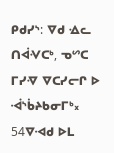ᑭᑯᓯᔅ: ᐁᑯ ᐎᓚ ᑎᐋᐺᑕᒃ, ᓀᔥᑕ ᒥᓯᐌ ᐁᑕᓯᓕᒋ ᐅ ᐙᔅᑳᔨᑲᓂᒥᒃ᙮
54ᐁᐗᑯ ᐅᒪ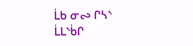ᒫᑲ ᓂᔓ ᒋᓴᔅ ᒫᒪᔅᑳᒋ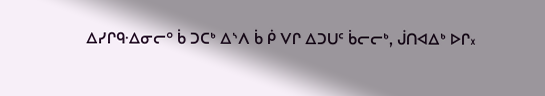ᐃᓯᒋᑫᐎᓂᓕᐤ ᑳ ᑐᑕᒃ ᐃᔅᐱ ᑳ ᑮ ᐯᒋ ᐃᑐᑌᑦ ᑳᓕᓕᒃ, ᒎᑎᐊᐃᒃ ᐅᒋ᙮